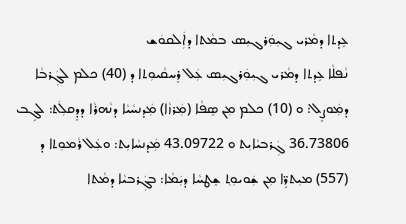ܥܹܕܬܐ ܕܡܵܪܝ ܓܝܼܘܲܪܓܝܼܣ ܒܡܵܬܐ ܕܐܲܠܩܘܿܫ
ܢܵܦܠܵܐ ܥܹܕܬܐ ܕܡܵܪܝ ܓܝܼܘܲܪܓܝܼܣ ܥܲܠ ܪܸܚܩܵܝܘܼܬܐ ܕ (40) ܟܠܡ ܠܓܲܪܒܵܐ ܕܡܲܘܨܸܠ: ܘ (10) ܟܠܡ ܡܼܢ ܣܸܦܵܐ (ܡܲܪܙܵܐ) ܡܲܕܢܚܵܝܵܐ ܕܢܵܗܪܵܐ ܕܕܸܩܠܲܬ: ܠܓܹܒ 36.73806 ܓܲܪܒܝܵܐܝܼܬ ܘ 43.09722 ܡܲܕܢܚܵܐܝܼܬ: ܘܥܲܠ ܪܵܡܘܼܬܐ ܕ (557) ܡܝܼܬܪܹ̈ܐ ܡܼܢ ܫܲܘܝܘܼܬ݂ ܫܸܛܚܵܐ ܕܝܲܡܵܐ: ܒܓܲܪܒܝܵܐ ܕܡܵܬܐ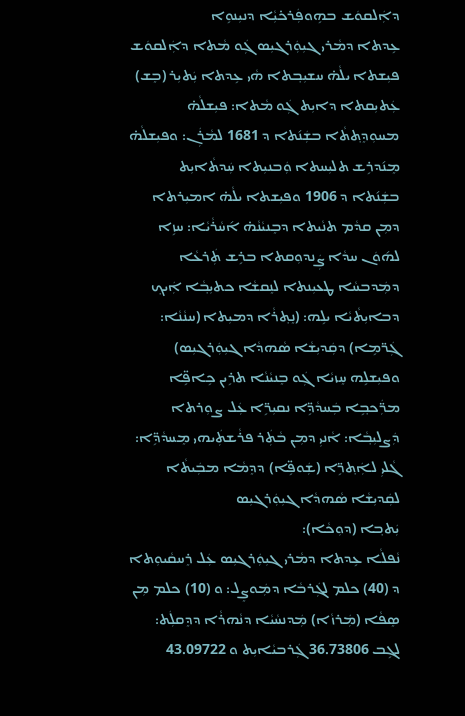ܕܐܲܠܩܘܿܫ ܒܗܹܘܦܲܪܟ̇ܝܼܵܐ ܕܢܝܼܢܘܹܐ
ܥܹܕܬܐ ܕܡܵܪܝ ܓܝܼܘܲܪܓܝܼܣ ܓܲܘ ܡܵܬܐ ܕܐܲܠܩܘܿܫ ܦܝܼܫܬܐ ܝܠܵܗ̇ ܚܫܝܼܒ݂ܬܐ ܗܵܝ ܥܹܕܬܐ ܝܲܬܝܼܪ (ܒܸܫ) ܥܲܬܝܼܩܬܐ ܕܐܝܼܬ ܓܲܘ ܡܵܬܐ: ܦܝܼܫܠܵܗ̇ ܡܚܘܼܕܸܬ݂ܬܵܐ ܒܫܲܢ݇ܬܐ ܕ 1681 ܠܡܵܪܲܢ: ܘܦܝܼܫܠܵܗ̇ ܡܸܢ݇ܕܪܹܫ ܬܠܝܼܚܬܐ ܘܲܒܢܝܼܬܐ ܚܲܕܬܵܐܝܼܬ ܒܫܲܢ݇ܬܐ ܕ 1906 ܘܦܝܼܫܬܐ ܝܠܵܗ̇ ܐܡܝܼܪܬܐ ܕܡܼܢ ܩܕܵܡ ܬܢܵܝܬܐ ܕܒܸܢܝܵܢܵܗ̇ ܐ݇ܚܵܪܵܝܵܐ: ܚܙܹܐ ܠܗ݇ܘܿܢ ܚܕܵܐ ܨܲܢܕܘܼܩܬܐ ܒܪܹܫ ܬܲܪܥܵܐ ܕܡܲܕܒܚܵܐ ܛܥܝܼܢܬܐ ܠܢܸܩܫܵܐ ܟܬܝܼܒ݂ܵܐ ܐܲܝܟ݂ ܕܒܐܝܼܬܵܝܵܐ ܝܠܹܗ: (ܢܸܬ݂ܪܵܐ ܕܡܝܼܬܐ (ܚܢܵܢܵܐ: ܓܲܪ̈ܡܹܐ) ܕܩܲܕܝܼܫܵܐ ܣܵܗܕܵܐ ܓܝܼܘܲܪܓܝܼܣ) ܘܦܝܼܫܠܹܗ ܚܸܙܝܵܐ ܓܲܘ ܒܸܢܝܵܢܵܐ ܬܪܹܝܢ ܟܹܐܦܹ̈ܐ ܡܪ̈ܲܟܒ݂ܹܐ ܒܲܚܕܵܕܹ̈ܐ ܢܩܝܼܪܹ̈ܐ ܥܲܠ ܨܘܼܪܬܐ ܕܲܨܠܝܼܒ݂ܵܐ: ܐܵܢܝܼ ܕܡܼܢ ܒܵܬܲܪ ܦܪܵܫܬܲܝܗܝ ܡܸܚܕܵܕܹ̈ܐ: ܓܵܠܝܼ ܠܐܲܬ݂ܪܹ̈ܐ (ܫܲܘܦܹ̈ܐ) ܕܕܸܡܵܐ ܡܒܲܝܬܵܐ ܠܩܲܕܝܼܫܵܐ ܣܵܗܕܵܐ ܓܝܼܘܲܪܓܝܼܣ
ܝܲܬܒ݂ܐ (ܕܘܼܟܵܐ):
ܢܵܦܠܵܐ ܥܹܕܬܐ ܕܡܵܪܝ ܓܝܼܘܲܪܓܝܼܣ ܥܲܠ ܪܸܚܩܵܝܘܼܬܐ ܕ (40) ܟܠܡ ܠܓܲܪܒܵܐ ܕܡܲܘܨܸܠ: ܘ (10) ܟܠܡ ܡܼܢ ܣܸܦܵܐ (ܡܲܪܙܵܐ) ܡܲܕܢܚܵܝܵܐ ܕܢܵܗܪܵܐ ܕܕܸܩܠܲܬ: ܠܓܹܒ 36.73806 ܓܲܪܒܝܵܐܝܼܬ ܘ 43.09722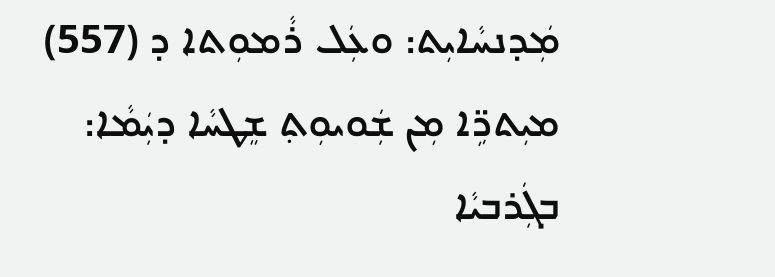ܡܲܕܢܚܵܐܝܼܬ: ܘܥܲܠ ܪܵܡܘܼܬܐ ܕ (557) ܡܝܼܬܪܹ̈ܐ ܡܼܢ ܫܲܘܝܘܼܬ݂ ܫܸܛܚܵܐ ܕܝܲܡܵܐ: ܒܓܲܪܒܝܵܐ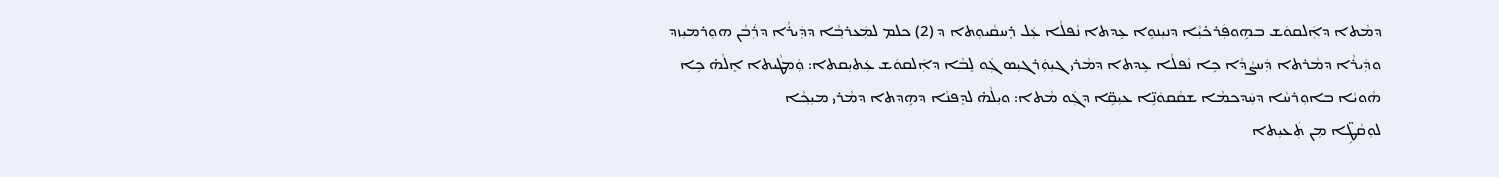ܕܡܵܬܐ ܕܐܲܠܩܘܿܫ ܒܗܹܘܦܲܪܟ̇ܝܼܵܐ ܕܢܝܼܢܘܹܐ ܥܹܕܬܐ ܢܵܦܠܵܐ ܥܲܠ ܪܸܚܩܵܝܘܼܬܐ ܕ (2) ܟܠܡ ܠܡܲܥܪܒ݂ܵܐ ܕܕܲܝܪܵܐ ܕܪܲܒܵܢ ܗܘܼܪܡܝܼܙܕ ܘܕܲܝܪܵܐ ܕܡܵܪܬܐ ܕܲܚܨܵܕܵܐ ܟܹܐ ܢܵܦܠܵܐ ܥܹܕܬܐ ܕܡܵܪܝ ܓܝܼܘܲܪܓܝܼܣ ܓܲܘ ܠܸܒܵܐ ܕܐܲܠܩܘܿܫ ܥܲܬܝܼܩܬܐ: ܘܲܡܛܵܝܬܐ ܐܸܠܵܗ̇ ܟܹܐ ܗܵܘܝܵܐ ܒܐܘܼܪܚܵܐ ܕܚܲܕܟܡܵܐ ܫܩܵܩܘܿܢܹ̈ܐ ܥܝܼܩܹ̈ܐ ܕܓܲܘ ܡܵܬܐ: ܘܝܼܠܵܗ̇ ܠܕܸܦܢܵܐ ܕܗܹܕܬܐ ܕܡܵܪܝ ܡܝܼܟ݂ܵܐ
ܠܘܼܩܵܛܹ̈ܐ ܡܼܢ ܬܲܥܝܼܬܐ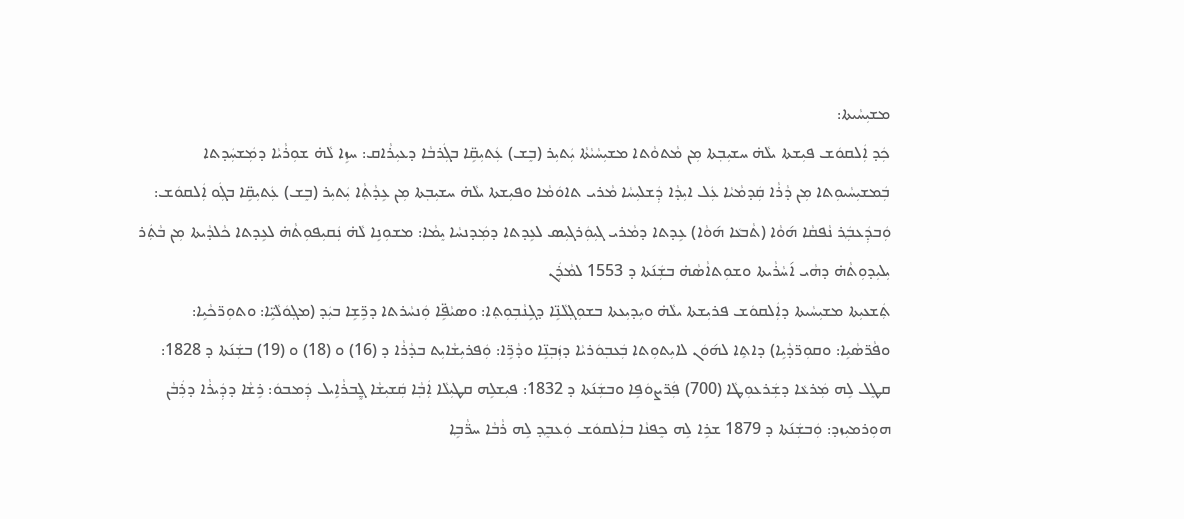ܡܫܝܼܚܵܝܬܐ:
ܟܲܕ ܐܲܠܩܘܿܫ ܦܝܼܫܬܐ ܝܠܵܗ̇ ܚܫܝܼܒ݂ܬܐ ܡܼܢ ܡܵܬܘܵܬܐ ܡܫܝܼܚܵܝܵܬܵܐ ܝܲܬܝܼܪ (ܒܸܫ) ܥܲܬܝܼܩܹ̈ܐ ܒܓܲܪܒܵܐ ܕܥܝܼܪܵܐܩ: ܚܙܹܐ ܠܵܗ̇ ܫܘܼܪܵܝܵܐ ܕܡܲܫܚܲܕܬܐ ܒܲܡܫܝܼܚܵܝܘܼܬܐ ܡܼܢ ܕܵܪܵܐ ܩܲܕܡܵܝܵܐ ܥܲܠ ܐܝܼܕܵܐ ܕܲܫܠܝܼܚܵܐ ܡܵܪܝ ܬܐܘܿܡܵܐ ܘܦܝܼܫܬܐ ܝܠܵܗ̇ ܚܫܝܼܒ݂ܬܐ ܡܼܢ ܥܹܕܵܬ݂ܵܐ ܝܲܬܝܼܪ (ܒܸܫ) ܥܲܬܝܼܩܹ̈ܐ ܒܓܲܘ ܐܲܠܩܘܿܫ: ܘܲܒܕܲܥܒ݂ܲܪ ܢܵܦܩܵܐ ܗ݇ܘܵܐ (ܬܵܒܥܵܐ ܗ݇ܘܵܐ) ܥܹܕܬܐ ܕܡܵܪܝ ܓܝܼܘܲܪܓܝܼܣ ܠܥܹܕܬܐ ܕܡܲܕܢܚܵܐ ܝܸܡܵܐ: ܡܫܘܼܢܹܐ ܠܵܗ̇ ܢܲܩܝܼܦܘܼܬܵܗ̇ ܠܥܹܕܬܐ ܟܵܠܕܵܝܬܐ ܡܼܢ ܒܵܬܲܪ ܝܼܠܝܼܕܘܼܬܵܗ̇ ܕܗܵܝ ܐ݇ܚܵܪܵܝܬܐ ܘܫܘܼܬܐܵܣܵܗ̇ ܒܫܲܢ݇ܬܐ ܕ 1553 ܠܡܵܪܲܢ
ܬܲܫܥܝܼܬܐ ܡܫܝܼܚܵܝܬܐ ܕܐܲܠܩܘܿܫ ܦܪܝܼܫܬܐ ܝܠܵܗ̇ ܘܝܼܕܝܼܥܬܐ ܒܫܘܼܓ݂ܠܵܢܹ̈ܐ ܕܓܹܢܵܒܼܘܼܬ݂ܐ: ܘܣܝܵܦܹ̈ܐ ܘܲܢܚܵܪܬܐ ܕܪܹ̈ܫܹܐ ܒܝܲܕ (ܡܓ݂ܘܿܠܵܝܹ̈ܐ: ܘܬܘܼܪ̈ܟܵܝܹܐ: ܘܦܵܪ̈ܣܵܝܹܐ: ܘܩܘܼܪ̈ܕܵܝܹܐ) ܕܐܬܹܐ ܠܗ݇ܘܿܢ ܠܐܝܼܬܘܼܬܐ ܒܲܥܒ݂ܘܿܪܝܵܐ ܕܙܲܒ݂ܢܹ̈ܐ ܘܕܵܪܹ̈ܐ: ܘܲܦܪܝܼܫܵܐܝܼܬ ܒܕܵܪܵܐ ܕ (16) ܘ (18) ܘ (19) ܒܫܲܢ݇ܬܐ ܕ 1828: ܩܛܸܠ ܠܹܗ ܡܲܪܥܵܐ ܕܫܲܪܥܘܼܛܵܐ (700) ܦܲܪ̈ܨܘܿܦܹܐ ܘܒܫܲܢ݇ܬܐ ܕ 1832: ܦܝܼܫܠܹܗ ܩܛܝܼܠܵܐ ܐܲܒ݂ܵܐ ܩܲܫܝܼܫܵܐ ܓ̰ܸܒܪܵܐܹܝܠ ܕܲܡܒܘܿ: ܪܹܫܵܐ ܕܕܲܝܪܵܐ ܕܪܲܒܵܢ ܗܘܼܪܡܝܼܙܕ: ܘܲܒܫܲܢ݇ܬܐ ܕ 1879 ܫܪܹܐ ܠܹܗ ܟܸܦܢܵܐ ܒܐܲܠܩܘܿܫ ܘܲܥܒ݂ܸܕ ܠܹܗ ܪܵܒܵܐ ܚܪ̈ܵܒ݂ܹܐ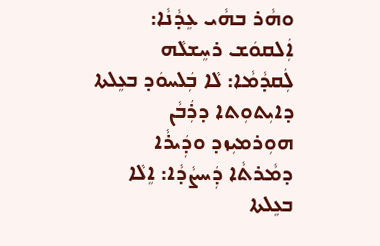ܘܗܵܪ ܒܗܵܝ ܥܸܕܵܢܵܐ: ܐܲܠܩܘܿܫ ܪܚܸܫܠܵܗ ܠܲܩܕܵܡܵܐ: ܠܵܐ ܒܲܠܚܘܿܕ ܒܥܸܠܬܐ ܕܐܝܼܬܘܼܬܐ ܕܪܲܒܵܢ ܗܘܼܪܡܝܼܙܕ ܘܕܲܝܪܵܐ ܕܡܵܪܬܵܐ ܕܲܚܨܵܕܵܐ: ܐܸܠܵܐ ܒܥܸܠܬܐ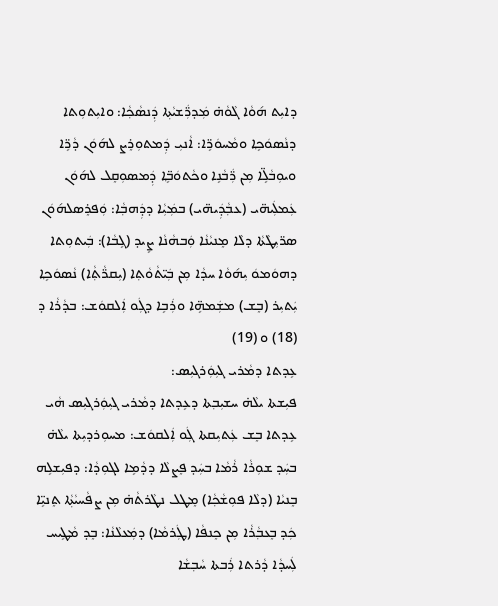ܕܐܝܼܬ ܗ݇ܘܵܐ ܓܵܘܵܗ̇ ܡܲܕܪ̈ܲܫܝܵܬ݂ܐ ܕܲܢܣܵܟ݂ܵܐ: ܘܐܝܼܬܘܼܬܐ ܕܢܵܣܘܿܟ݂ܹܐ ܘܡܵܚܘܿܪܹ̈ܐ: ܐܵܢܝܼ ܕܲܡܬܘܼܪܸܨ ܠܗ݇ܘܿܢ ܕܵܪܹ̈ܐ ܘܝܘܼܒܵܠܹ̈ܐ ܡܼܢ ܪ̈ܲܒܵܢܹܐ ܘܟܵܬܘܿܒ݂ܹ̈ܐ ܕܲܡܣܘܼܩܸܠ ܠܗ݇ܘܿܢ ܥܲܡܠܲܝܗ̈ܝ (ܥܒ݂ܵܕܲܝܗ̈ܝ) ܒܡܲܝܼܵܐ ܕܕܲܗܒ݂ܵܐ: ܘܲܦܪܸܣܠܗ݇ܘܿܢ ܣܪ̈ܝܼܛܵܬܵܐ ܕܠܵܐ ܡܸܢܝܵܢܵܐ ܘܲܒܗܵܢܵܐ ܨܹܝܕ (ܓܹܒܵܐ): ܒܲܝܬܘܼܬܐ ܕܗܘܿܡܘܿ ܝܼܗ݇ܘܵܐ ܚܕܵܐ ܡܼܢ ܒܲܝ̈ܬܵܘܵܬ݂ܐ (ܝܼܩܪ̈ܵܬ݂ܵܐ) ܢܵܣܘܿܟ݂ܹܐ ܝܲܬܝܼܪ (ܒܸܫ) ܡܫܲܡܗܹ̈ܐ ܘܪܲܒܹܐ ܕܓܲܘ ܐܲܠܩܘܿܫ: ܒܕܵܪܵܐ ܕ (18) ܘ (19)
ܥܹܕܬܐ ܕܡܵܪܝ ܓܝܼܘܲܪܓܝܼܣ:
ܦܝܼܫܬܐ ܝܠܵܗ̇ ܚܫܝܼܒ݂ܬܐ ܕܥܹܕܬܐ ܕܡܵܪܝ ܓܝܼܘܲܪܓܝܼܣ ܗܵܝ ܥܹܕܬܐ ܒܸܫ ܥܲܬܝܼܩܬܐ ܓܲܘ ܐܲܠܩܘܿܫ: ܡܚܘܼܪܕܝܼܬܐ ܝܠܵܗ̇ ܒܚܲܕ ܫܘܼܪܵܐ ܪܵܡܵܐ ܒܚܲܕ ܦܸܨܠܵܐ ܕܕܵܡܹܐ ܠܓܘܼܕܵܐ: ܕܦܝܼܫܠܹܗ ܒܸܢܝܵܐ (ܕܠܵܐ ܦܘܼܫܵܟ݂ܵܐ) ܡܸܛܠ ܢܛܵܪܬܵܗ̇ ܡܼܢ ܨܦܵܚܝܵܬ݂ܵܐ ܬܸܢܝܹ̈ܐ ܟܲܕ ܒܸܥܒ݂ܵܪܵܐ ܡܼܢ ܟܸܢܦܵܐ (ܛܲܪܡܵܐ) ܕܡܲܥܠܵܢܵܐ: ܒܸܕ ܡܵܛܹܝܚ ܠܲܚܕܵܐ ܕܵܪܬܐ ܪܲܒܬܐ ܚܵܒ݂ܫܵܐ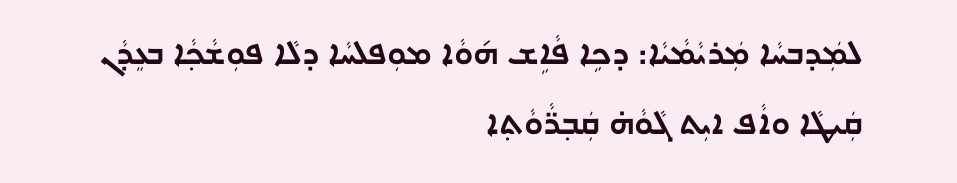ܠܡܲܕܒܚܵܐ ܡܲܪܝܵܡܵܝܵܐ: ܕܟܹܐ ܦܵܐܹܫ ܗ݇ܘܵܐ ܡܘܼܦܠܚܵܐ ܕܠܵܐ ܦܘܼܫܵܟ݂ܵܐ ܒܥܸܕܵܢ ܩܲܝܛܵܐ ܘܐܵܦ ܐܝܼܬ ܓܵܘܵܗ̇ ܩܲܒ݂ܪ̈ܵܘܵܬ݂ܐ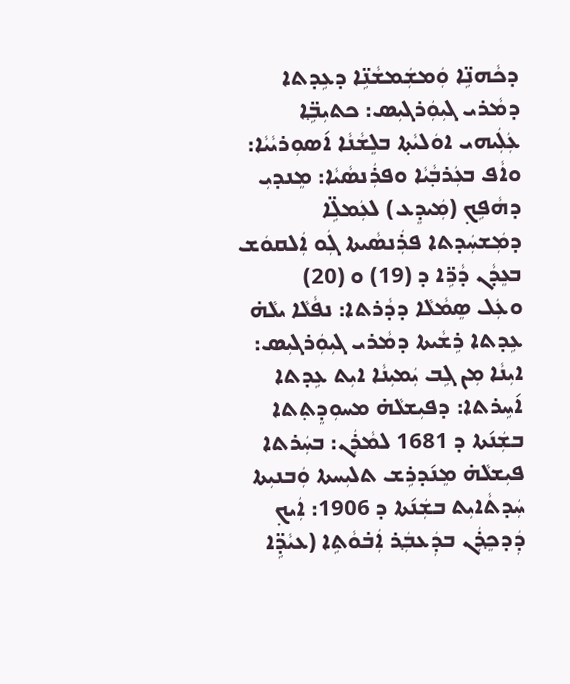ܕܟܵܗܢܹ̈ܐ ܘܲܡܫܲܡܫܵܢܹ̈ܐ ܕܥܹܕܬܐ ܕܡܵܪܝ ܓܝܼܘܲܪܓܝܼܣ: ܟܬܝܼܒ݂ܹ̈ܐ ܥܲܠܲܝܗܝ ܐܘܿܠܝܵܬ݂ܐ ܒܠܸܫܵܢܵܐ ܐ݇ܣܘܼܪܝܵܝܵܐ: ܘܐܵܦ ܒܥܲܪܒ݂ܵܝܵܐ ܘܦܪܲܢܣܵܝܵܐ: ܡܸܢܕܝܼ ܕܗܵܦܹܟ݂ (ܡܲܝܕܸܥ) ܠܥܲܡܠܹ̈ܐ ܕܡܲܫܚܲܕܬܐ ܦܪܲܢܣܵܝܬܐ ܓܲܘ ܐܲܠܩܘܿܫ ܒܥܸܕܵܢ ܕܵܪܹ̈ܐ ܕ (19) ܘ (20)
ܘܥܲܠ ܣܸܡܵܠܵܐ ܕܕܵܪܬܐ: ܢܦܵܠܵܐ ܝܠܵܗ̇ ܥܹܕܬܐ ܪܹܫܵܝܬܐ ܕܡܵܪܝ ܓܝܼܘܲܪܓܝܼܣ: ܐܝܼܢܵܐ ܡܼܢ ܓܹܒ ܝܲܡܝܼܢܵܐ ܐܝܼܬ ܥܹܕܬܐ ܐ݇ܚܹܪܬܐ: ܕܦܝܼܫܠܵܗ̇ ܡܚܘܼܕܸܬ݂ܬܐ ܒܫܲܢ݇ܬܐ ܕ 1681 ܠܡܵܪܲܢ: ܒܚܲܪܬܐ ܦܝܼܫܠܵܗ̇ ܡܸܢ݇ܕܪܹܫ ܬܠܝܼܚܬܐ ܘܲܒܢܝܼܬܐ ܚܲܕܬܵܐܝܼܬ ܒܫܲܢ݇ܬܐ ܕ 1906: ܐܲܝܟ݂ ܕܲܕܟ݂ܸܪܲܢ ܒܕܲܥܒ݂ܲܪ ܐܲܒ̇ܘܵܬܹܐ (ܥܝܵܕܹ̈ܐ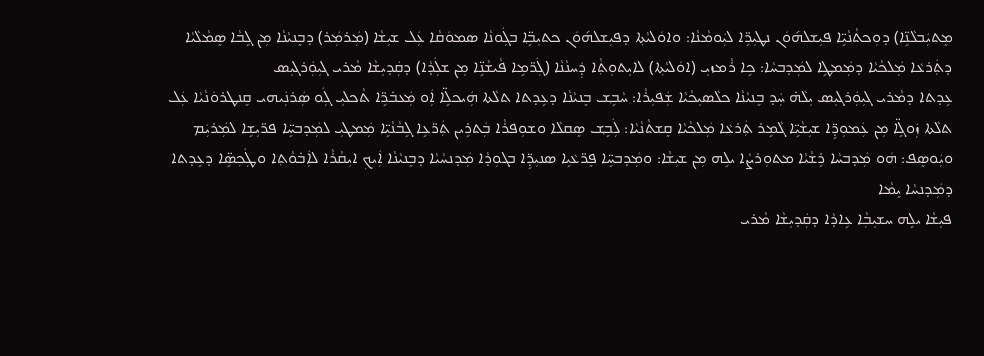ܡܸܬܝܲܒܠܵܢܹ̈ܐ) ܕܘܼܟܬܵܢܵܝܹ̈ܐ ܦܝܼܫܠܗ݇ܘܿܢ ܢܛܝܼܪܹ̈ܐ ܠܝܲܘܡܵܢܵܐ: ܘܐܘܿܠܝܵܬ݂ܐ ܕܦܝܼܫܠܗ݇ܘܿܢ ܟܬܝܼܒ݂ܹ̈ܐ ܒܓܲܘܢܵܐ ܣܡܘܿܩܵܐ ܥܲܠ ܫܝܼܫܵܐ (ܡܲܪܡܲܪ) ܕܒܸܢܝܵܢܵܐ ܡܼܢ ܓܹܒܵܐ ܣܸܡܵܠܵܝܵܐ ܕܬܲܪܥܵܐ ܡܲܠܟܵܝܵܐ ܕܡܲܡܛܹܐ ܠܡܲܕܒܚܵܐ: ܟܹܐ ܪܵܡܙܝܼ (ܐܘܿܠܝܵܬ݂ܐ) ܠܐܝܼܬܘܼܬ݂ܵܐ ܕܲܚܢܵܢܵܐ (ܓܲܪ̈ܡܹܐ ܦܵܝܫܵܢܹ̈ܐ ܡܼܢ ܫܠܲܕܵܐ) ܕܩܲܕܝܼܫܵܐ ܡܵܪܝ ܓܝܼܘܲܪܓܝܼܣ
ܥܹܕܬܐ ܕܡܵܪܝ ܓܝܼܘܲܪܓܝܼܣ ܝܼܠܵܗ̇ ܚܲܕ ܒܸܢܝܵܢܵܐ ܟܠܵܣܝܼܟܵܝܵܐ ܫܲܦܝܼܪܵܐ: ܚܵܒ݂ܹܫ ܒܸܢܝܵܢܵܐ ܕܥܹܕܬܐ ܬܠܵܬܐ ܗܲܝܟܠܹ̈ܐ ܐܲܘ ܡܲܥܒ̇ܪܹ̈ܐ ܬܵܟܠܝܼ ܓܲܘ ܣܲܪܢܲܝܗܝ ܩܸܢܛܪܘܿܢܵܝܵܐ ܥܲܠ ܬܠܵܬܐ ܙܲܘܓܹ̈ܐ ܡܼܢ ܥܲܡܘܼܕܹ̈ܐ ܫܝܼܫܵܝܹ̈ܐ ܓܵܡܹܪ ܬܲܪܥܵܐ ܡܲܠܟܵܝܵܐ ܩܸܫܬܵܢܵܝܵܐ: ܠܲܒ݂ܹܫ ܣܸܩܠܵܐ ܘܫܘܼܦܪܵܐ ܒܲܬܪܹܝܢ ܬܲܪ̈ܥܹܐ ܓܹܒܵܢܵܝܹ̈ܐ ܡܲܡܛܝܼ ܠܡܲܕܒܚܹ̈ܐ ܦܪ̈ܝܼܫܹܐ ܠܡܲܪܝܲܡ ܘܝܲܘܣܸܦ: ܗܿܘ ܡܲܕܒܚܵܐ ܪܹܫܵܝܵܐ ܡܬܘܼܪܨܵܐ ܝܠܹܗ ܡܼܢ ܫܝܼܫܵܐ: ܘܡܲܕܒܚܹ̈ܐ ܦܸܪ̈ܥܵܝܹܐ ܣܢܝܼܕܹ̈ܐ ܒܓܘܼܕܵܐ ܡܲܕܢܚܵܝܵܐ ܕܒܸܢܝܵܢܵܐ ܐܲܝܟ݂ ܐܝܼܩܵܪܵܐ ܠܐܲܒ̇ܘܵܬ݂ܐ ܘܛܲܟ݂ܣܹ̈ܐ ܕܥܹܕܬܐ ܕܡܲܕܢܚܵܐ ܝܸܡܵܐ
ܦܝܼܫܵܐ ܝܠܹܗ ܚܫܝܼܒ݂ܵܐ ܥܹܐܕܵܐ ܕܩܲܕܝܼܫܵܐ ܡܵܪܝ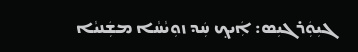ܓܝܼܘܲܪܓܝܼܣ: ܐܲܝܟ݂ ܚܲܕ ܙܘܼܝܵܚܵܐ ܡܫܲܢܝܵܐ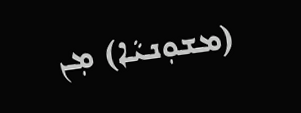(ܡܫܘܼܢܝܵܐ) ܡܼܢ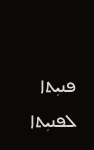ܦܢܝܼܬܐ ܠܦܢܝܼܬܐ